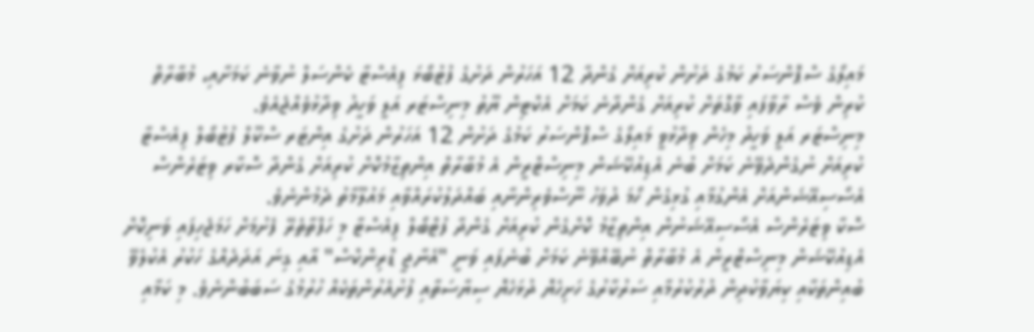މައިލޯގެ ސްޕޮންސަރު ކަމުގެ ދަށުން ކުރިއަށް ގެންދާ 12 އަހަރުން ދަށުގެ ފުޓުބޯޅަ ފިއެސްޓާ ކެންސަލް ނުވާނެ ކަމަށާއި، މުބާރާތް ކުރިން ވެސް ރާވާފައި ވާގޮތަށް ކުރިއަށް ގެންދާނެ ކަމަށް އެކްޓިން ޔޫތު މިނިސްޓަރ އަލީ ވަހީދު ވިދާޅުވެއްޖެއެވެ.
މިނިސްޓަރ އަލީ ވަހީދު މިހެން ވިދާޅުވީ މައިލޯގެ ސްޕޮންސަރު ކަމުގެ ދަށުން 12 އަހަރުން ދަށުގެ އިންޓަރ ސްކޫލް ފުޓުބޯލް ފިއެސްޓާ ކުރިއަށް ނުގެންދެވޭނެ ކަމަށް ބުނެ އެޑިއުކޭޝަން މިނިސްޓްރީން އެ މުބާރާތް އިންތިޒާމުކޮށް ކުރިއަށް ގެންދާ ސޮކާރ ވިޓަރެންސް އެސޯސިއޭޝަންއަށް އެންގުމާއި ގުޅިގެން ހޯމަ ދުވަހު ނޫސްވެރިންނާއި ބައްދަލުކުރައްވާއި މައުލޫމާތު ދެމުންނެވެ.
ސޮކާ ވިޓަރެންސް އެސޯސިއޭޝަނުން އިންތިޒާމު ކޮށްގެން ކުރިއަށް ގެންދާ ފުޓްބޯލް ފިއެސްޓާ މި ހަފްތާތެރޭ ފެށުމަށް ހަމަޖެހިފައި ވަނިކޮށް އެޑިއުކޭޝަން މިނިސްޓްރީން އެ މުބާރާތް ނުބޭއްވޭނެ ކަމަށް ބުނެފައި ވަނީ "އެނާޖީ ޑްރިންކްސް" އާއި ގިނަ އަދަދެއްގެ ހަކުރު އެކުލެވޭ ބުއިންތަކާއި ކިޔަވާކުދިން ދުރުކުރުމާއި ސަރުކާރުގެ ހަށިހެޔޮ ދުޅަހެޔޮ ސިޔާސަތާއި ފުށުއެރުންތަކެއް ހުރުމުގެ ސަބަބުންނެވެ. މި ކަމާއި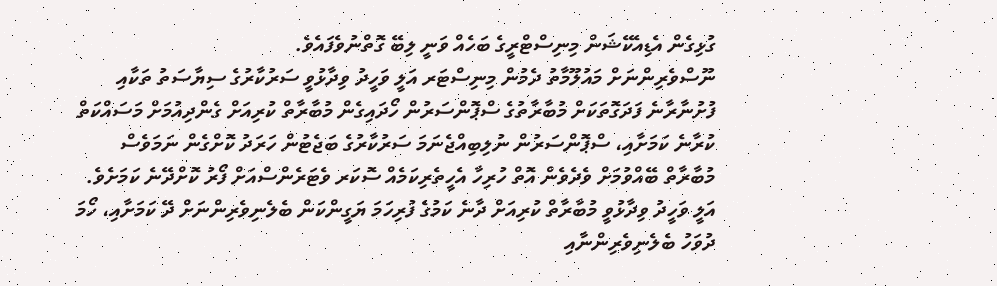ގުޅިގެން އެޑިއެކޭޝަން މިނިސްޓްރީގެ ބަހެއް ވަނީ ލިބޭ ގޮތްނުވެފައެވެ.
ނޫސްވެރިންނަށް މައުލޫމާތު ދެމުން މިނިސްޓަރ އަލީ ވަހީދު ވިދާޅުވީ ސަރުކާރުގެ ސިޔާސަތު ތަކާއި ފުށުނާރާނެ ފަދަގޮތަކަށް މުބާރާތުގެ ސްޕޮންސަރުން ހޯދައިގެން މުބާރާތް ކުރިއަށް ގެންދިއުމަށް މަސައްކަތް ކުރާނެ ކަމަށާއި، ސްޕޮންސަރުން ނުލިބިއްޖެނަމަ ސަރުކާރުގެ ބަޖެޓުން ހަރަދު ކޮށްގެން ނަމަވެސް މުބާރާތް ބޭއްވުމަށް ވެދެވެން އޮތް ހުރިހާ އެހީތެރިކަމެއް ސޮކަރ ވެޓަރެންސްއަށް ފޯރު ކޮށްދޭނެ ކަމަށެވެ.
އަލީ ވަހީދު ވިދާޅުވީ މުބާރާތް ކުރިއަށް ދާނެ ކަމުގެ ފުރިހަމަ ޔަގީންކަން ބެލެނިވެރިންނަށް ދޭ ކަމަށާއި، ހޯމަ ދުވަހު ބެލެނިވެރިންނާއި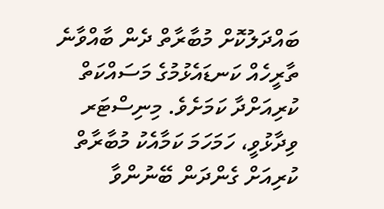ބައްދަލުކޮށް މުބާރާތް ދެން ބާއްވާނެ ތާރީހެއް ކަނޑައެޅުމުގެ މަސައްކަތް ކުރިއަށްދާ ކަމަށެވެ. މިނިސްޓަރ ވިދާޅުވީ، ހަމަހަމަ ކަމާއެކު މުބާރާތް ކުރިއަށް ގެންދަން ބޭނުންވާ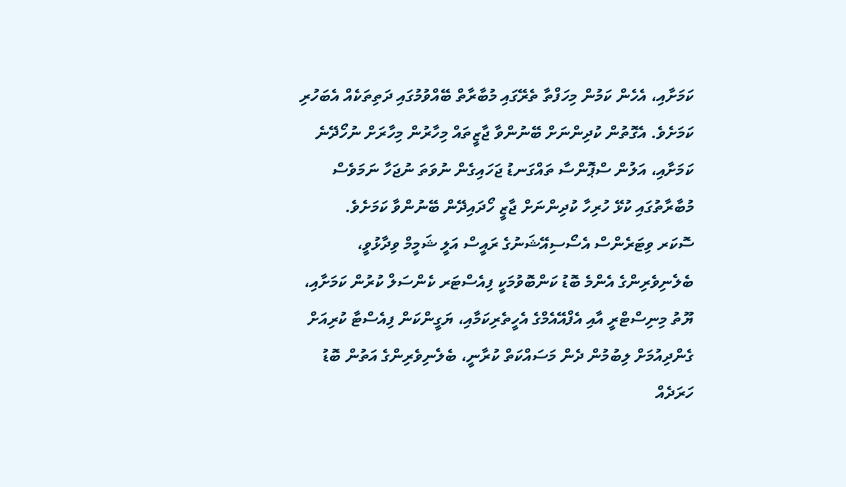ކަމަށާއި، އެހެން ކަމުން މިހަފްތާ ތެރޭގައި މުބާރާތް ބޭއްވުމުގައި ދަތިތަކެއް އެބަހުރި ކަމަށެވެ. އެގޮތުން ކުދިންނަށް ބޭނުންވާ ޖާޒީތައް މިހާރުން މިހާރަށް ނުހޯދޭނެ ކަމަށާއި، އަލުން ސްޕޮންސާ ތައްގަނޑު ޖަހައިގެން ނުވަތަ ނުޖަހާ ނަމަވެސް މުބާރާތުގައި ކުޅޭ ހުރިހާ ކުދިންނަށް ޖާޒީ ހޯދައިދޭން ބޭނުންވާ ކަމަށެވެ.
ސޮކަރ ވިޓަރެންސް އެސޯސިއޭޝަނުގެ ރައީސް އަލީ ޝަމީމް ވިދާޅުވީ، ބެލެނިވެރިންގެ އެންމެ ބޮޑު ކަންބޮވުމަކީ ފިއެސްޓަރ ކެންސަލް ކުރުން ކަމަށާއި، ޔޫތު މިނިސްޓްރީ އާއި އެފްއޭއެމްގެ އެހީތެރިކަމާއި، ޔަގީންކަން ފިއެސްޓާ ކުރިއަށް ގެންދިއުމަށް ލިބުމުން ދެން މަސައްކަތް ކުރާނީ، ބެލެނިވެރިންގެ އަތުން ބޮޑު ހަރަދެއް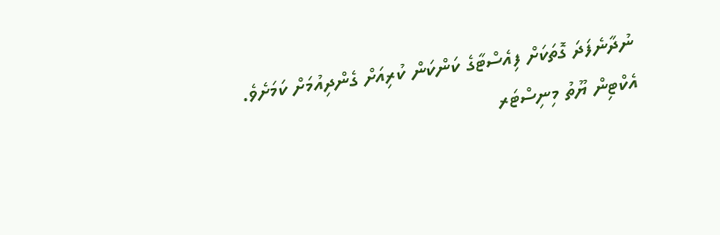ނުދާނެފަދަ ގޮތަކަށް ފިއެސްޓާގެ ކަންކަން ކުރިއަށް ގެންދިއުމަށް ކަމަށެވެ.
އެކްޓިން ޔޫތު މިނިސްޓަރ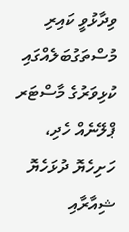ވިދާޅުވީ ކައިރި މުސްތަގުބަލެއްގައި ކުޅިވަރުގެ މާސްޓަރ ޕްލޭނެއް ހެދި، ހަށިހެޔޮ ދުޅަހެޔޮ ޝިއާރާއި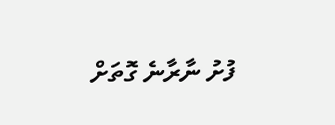ފުށު ނާރާނެ ގޮތަށް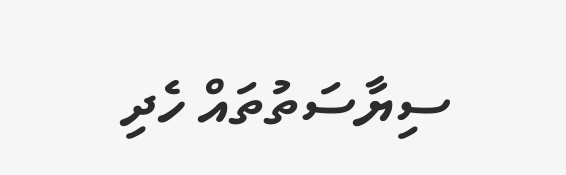ސިޔާސަތުތައް ހެދި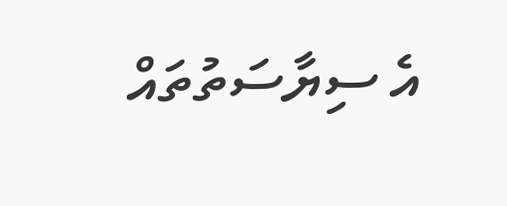އެ ސިޔާސަތުތައް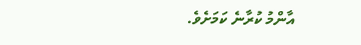އާންމު ކުރާނެ ކަމަށެވެ.